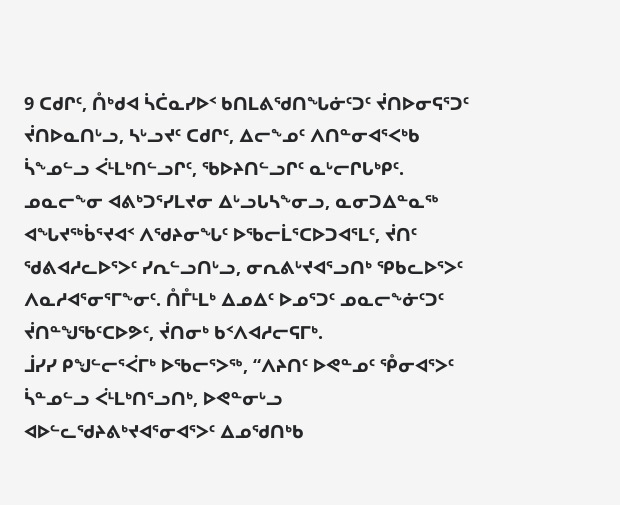9 ᑕᑯᒋᑦ, ᑍᒃᑯᐊ ᓵᑖᓇᓯᐅᑉ ᑲᑎᒪᕕᖁᑎᖓᓃᑦᑐᑦ ᔫᑎᐅᓂᕋᕐᑐᑦ ᔫᑎᐅᓇᑎᒡᓗ, ᓴᒡᓗᔪᑦ ᑕᑯᒋᑦ, ᐃᓕᖕᓄᑦ ᐱᑎᓐᓂᐊᕐᐸᒃᑲ ᓵᖕᓄᓪᓗ ᐹᒻᒪᒃᑎᓪᓗᒋᑦ, ᖃᐅᔨᑎᓪᓗᒋᑦ ᓇᒡᓕᒋᒐᒃᑭᑦ.
ᓄᓇᓕᖕᓂ ᐊᕕᒃᑐᕐᓯᒪᔪᓂ ᐃᒡᓗᒐᓴᖕᓂᓗ, ᓇᓂᑐᐃᓐᓇᖅ ᐊᖓᔪᖅᑳᕐᔪᐊᑉ ᐱᖁᔨᓂᖓᑦ ᐅᖃᓕᒫᕐᑕᐅᑐᐊᕐᒪᑦ, ᔫᑎᑦ ᖁᕕᐊᓱᓚᐅᕐᐳᑦ ᓯᕆᓪᓗᑎᒡᓗ, ᓂᕆᕕᒡᔪᐊᕐᓗᑎᒃ ᕿᑲᓚᐅᕐᐳᑦ ᐱᓇᓱᐊᕐᓂᕐᒥᖕᓂᑦ. ᑍᒤᒻᒪᒃ ᐃᓄᐃᑦ ᐅᓄᕐᑐᑦ ᓄᓇᓕᖕᓃᑦᑐᑦ ᔫᑎᓐᖑᖃᑦᑕᐅᕗᑦ, ᔫᑎᓂᒃ ᑲᑉᐱᐊᓱᓕᕋᒥᒃ.
ᒨᓯᓯ ᑭᖑᓪᓕᕐᐹᒥᒃ ᐅᖃᓕᕐᐳᖅ, “ᐱᔨᑎᑦ ᐅᕙᓐᓄᑦ ᕾᓂᐊᕐᐳᑦ ᓵᓐᓄᓪᓗ ᐹᒻᒪᒃᑎᕐᓗᑎᒃ, ᐅᕙᓐᓂᒡᓗ ᐊᐅᓪᓚᖁᔨᕕᒃᔪᐊᕐᓂᐊᕐᐳᑦ ᐃᓄᖁᑎᒃᑲ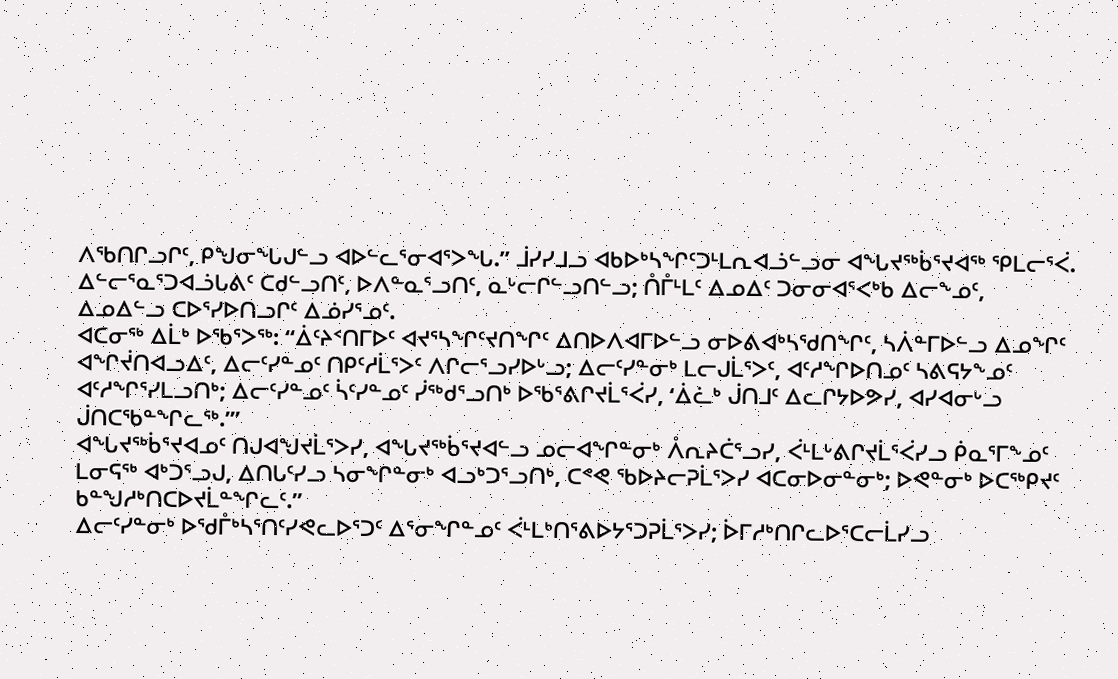ᐱᖃᑎᒋᓗᒋᑦ, ᑭᖑᓂᖓᒍᓪᓗ ᐊᐅᓪᓚᕐᓂᐊᕐᐳᖓ.” ᒨᓯᓯᒧᓗ ᐊᑲᐅᒃᓴᖏᑦᑐᒻᒪᕆᐊᓘᓪᓗᓂ ᐊᖓᔪᖅᑳᕐᔪᐊᖅ ᕿᒪᓕᕐᐹ.
ᐃᓪᓕᕐᓇᕐᑐᐊᓘᒐᕕᑦ ᑕᑯᓪᓗᑎᑦ, ᐅᐱᓐᓇᕐᓗᑎᑦ, ᓇᒡᓕᒋᓪᓗᑎᓪᓗ; ᑍᒤᒻᒪᑦ ᐃᓄᐃᑦ ᑐᓂᓂᐊᕐᐸᒃᑲ ᐃᓕᖕᓄᑦ, ᐃᓄᐃᓪᓗ ᑕᐅᕐᓯᐅᑎᓗᒋᑦ ᐃᓅᓯᕐᓄᑦ.
ᐊᑕᓂᖅ ᐃᒫᒃ ᐅᖃᕐᐳᖅ: “ᐄᑦᔨᑉᑎᒥᐅᑦ ᐊᔪᕐᓴᖏᑦᔪᑎᖏᑦ ᐃᑎᐅᐱᐊᒥᐅᓪᓗ ᓂᐅᕕᐊᒃᓴᖁᑎᖏᑦ, ᓴᐲᓐᒥᐅᓪᓗ ᐃᓄᖏᑦ ᐊᖏᔫᑎᐊᓗᐃᑦ, ᐃᓕᑦᓯᓐᓄᑦ ᑎᑭᑦᓱᒫᕐᐳᑦ ᐱᒋᓕᕐᓗᓯᐅᒡᓗ; ᐃᓕᑦᓯᓐᓂᒃ ᒪᓕᒍᒫᕐᐳᑦ, ᐊᑦᓱᖏᐅᑎᓄᑦ ᓴᕕᕋᔭᖕᓄᑦ ᐊᑦᓱᖏᕐᓯᒪᓗᑎᒃ; ᐃᓕᑦᓯᓐᓄᑦ ᓵᑦᓯᓐᓄᑦ ᓰᖅᑯᕐᓗᑎᒃ ᐅᖃᕐᕕᒋᔪᒫᕐᐹᓯ, ‘ᐄᓛᒃ ᒎᑎᒧᑦ ᐃᓚᒋᔭᐅᕗᓯ, ᐊᓯᐊᓂᒡᓗ ᒎᑎᑕᖃᓐᖏᓚᖅ.’”
ᐊᖓᔪᖅᑳᕐᔪᐊᓄᑦ ᑎᒍᐊᖑᔪᒫᕐᐳᓯ, ᐊᖓᔪᖅᑳᕐᔪᐊᓪᓗ ᓄᓕᐊᖏᓐᓂᒃ ᐰᕆᔨᑖᕐᓗᓯ, ᐹᒻᒪᒡᕕᒋᔪᒫᕐᐹᓯᓗ ᑮᓇᕐᒥᖕᓄᑦ ᒪᓂᕋᖅ ᐊᒃᑐᕐᓗᒍ, ᐃᑎᒐᑦᓯᓗ ᓴᓂᖏᓐᓂᒃ ᐊᓗᒃᑐᕐᓗᑎᒃ, ᑕᕝᕙ ᖃᐅᔨᓕᕈᒫᕐᐳᓯ ᐊᑕᓂᐅᓂᓐᓂᒃ; ᐅᕙᓐᓂᒃ ᐅᑕᖅᑭᔪᑦ ᑲᓐᖑᓱᒃᑎᑕᐅᔪᒫᓐᖏᓚᑦ.”
ᐃᓕᑦᓯᓐᓂᒃ ᐅᖁᒤᒃᓴᕐᑎᑦᓯᕙᓚᐅᕐᑐᑦ ᐃᕐᓂᖏᓐᓄᑦ ᐹᒻᒪᒃᑎᕐᕕᐅᔭᕐᑐᕈᒫᕐᐳᓯ; ᐆᒥᓱᒃᑎᒋᓚᐅᕐᑕᓕᒫᓯᓗ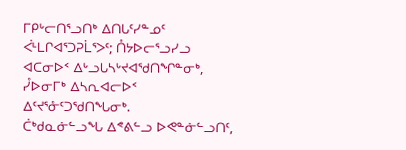ᒥᑭᒡᓕᑎᕐᓗᑎᒃ ᐃᑎᒐᑦᓯᓐᓄᑦ ᐹᒻᒪᒋᐊᕐᑐᕈᒫᕐᐳᑦ; ᑍᔭᐅᓕᕐᓗᓯᓗ ᐊᑕᓂᐅᑉ ᐃᒡᓗᒐᓴᒡᔪᐊᖁᑎᖏᓐᓂᒃ, ᓮᐅᓂᒥᒃ ᐃᓴᕆᐊᓕᐅᑉ ᐃᑦᔪᕐᓁᑦᑐᖁᑎᖓᓂᒃ.
ᑖᒃᑯᓇᓃᓪᓗᖓ ᐃᕝᕕᓪᓗ ᐅᕙᓐᓃᓪᓗᑎᑦ,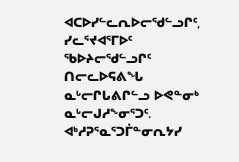ᐊᑕᐅᓯᓪᓚᕆᐅᓕᖁᓪᓗᒋᑦ, ᓯᓚᕐᔪᐊᕐᒥᐅᑦ ᖃᐅᔨᓕᖁᓪᓗᒋᑦ ᑎᓕᓚᐅᕋᕕᖓ ᓇᒡᓕᒋᒐᕕᒋᓪᓗ ᐅᕙᓐᓂᒃ ᓇᒡᓕᒍᓱᖕᓂᕐᑐᑦ.
ᐊᒃᓱᕈᕐᓇᕐᑐᒦᓐᓂᕆᔭᓯ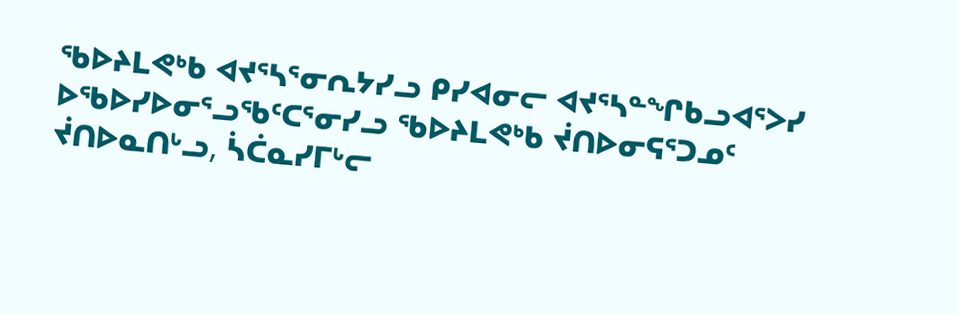ᖃᐅᔨᒪᕙᒃᑲ ᐊᔪᕐᓴᕐᓂᕆᔭᓯᓗ ᑭᓯᐊᓂᓕ ᐊᔪᕐᓴᓐᖏᑲᓗᐊᕐᐳᓯ ᐅᖃᐅᓯᐅᓂᕐᓗᖃᑦᑕᕐᓂᓯᓗ ᖃᐅᔨᒪᕙᒃᑲ ᔫᑎᐅᓂᕋᕐᑐᓄᑦ ᔫᑎᐅᓇᑎᒡᓗ, ᓵᑖᓇᓯᒥᒡᓕ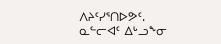ᐱᔨᑦᓯᕐᑎᐅᕗᑦ.
ᓇᓪᓕᐊᑦ ᐃᒡᓗᖕᓂ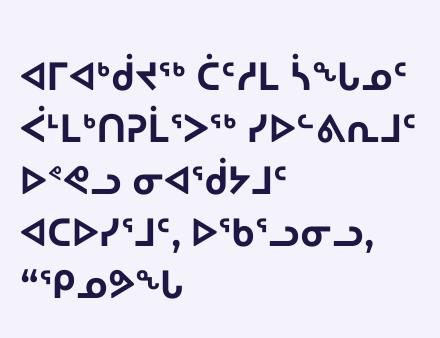ᐊᒥᐊᒃᑰᔪᖅ ᑖᑦᓱᒪ ᓵᖓᓄᑦ ᐹᒻᒪᒃᑎᕈᒫᕐᐳᖅ ᓯᐅᓪᕕᕆᒧᑦ ᐅᕝᕙᓗ ᓂᐊᖂᔭᒧᑦ ᐊᑕᐅᓯᕐᒧᑦ, ᐅᖃᕐᓗᓂᓗ, “ᕿᓄᕗᖓ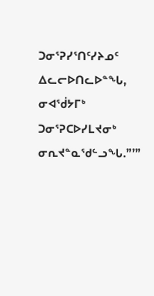ᑐᓂᕐᕈᓯᕐᑎᑦᓯᔨᓄᑦ ᐃᓚᓕᐅᑎᓚᐅᓐᖓ, ᓂᐊᖂᔭᒥᒃ ᑐᓂᕐᕈᑕᐅᓯᒪᔪᓂᒃ ᓂᕆᔪᓐᓇᖁᓪᓗᖓ.”’”